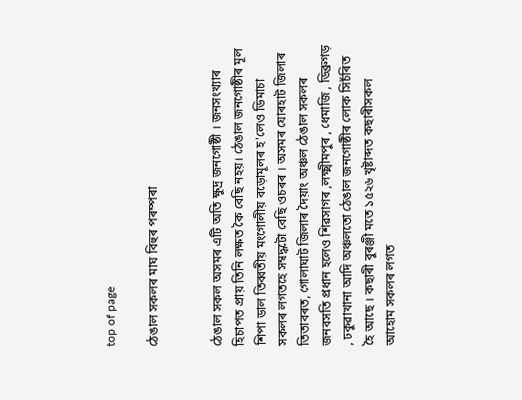top of page

ঠেঙাল সকলৰ মাঘ বিহুৰ পৰম্পৰা


ঠেঙাল‌ সকল অসমৰ এটি অতি ক্ষুদ্ৰ জনগোষ্ঠী । জনসংখ্যাৰ হিচাপত প্ৰায় তিনি লক্ষত কৈ বেছি নহয়। ঠেঙাল জনগোষ্ঠীৰ মূল শিপা ডাল তিব্বতীয় মংগোলীয় বড়োমূলৰ হ'লেও ডিমাচা সকলৰ লগতহে সম্বদ্ধটো বেছি ওচৰৰ । অসমৰ যোৰহাট জিলাৰ তিতাবৰত, গোলাঘাট জিলাৰ দৈয়াং অঞ্চল ঠেঙাল সকলৰ জনবসতি প্ৰধান হলেও শিৱসাগৰ ,লক্ষ্মীমপুৰ , ধেমাজি , ডিব্ৰুগড় , ঢকুৱাখানা আদি অঞ্চলতো ঠেঙাল জনগোষ্ঠীৰ লোক সিচঁৰিত হৈ আছে । কছাৰী বুৰঞ্জী মতে ১৫২৬ খৃষ্টাব্দত কছাৰীসকল আহোম সকলৰ লগত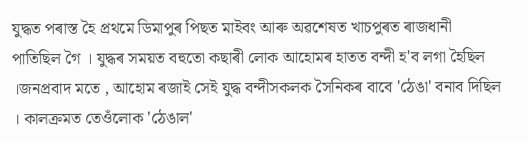যুদ্ধত পৰাস্ত হৈ প্ৰথমে ডিমাপুৰ পিছত মাইবং আৰু অৱশেষত খাচপুৰত ৰাজধানী পাতিছিল গৈ । যুদ্ধৰ সময়ত বহুতো কছাৰী লোক আহোমৰ হাতত বন্দী হ'ব লগা হৈছিল ।জনপ্ৰবাদ মতে , আহোম ৰজাই সেই যুদ্ধ বন্দীসকলক সৈনিকৰ বাবে 'ঠেঙা' বনাব দিছিল । কালক্ৰমত তেওঁলোক 'ঠেঙাল'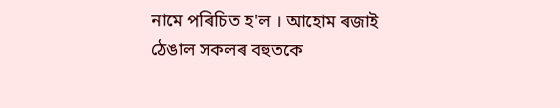নামে পৰিচিত হ'ল । আহোম ৰজাই ঠেঙাল সকলৰ বহুতকে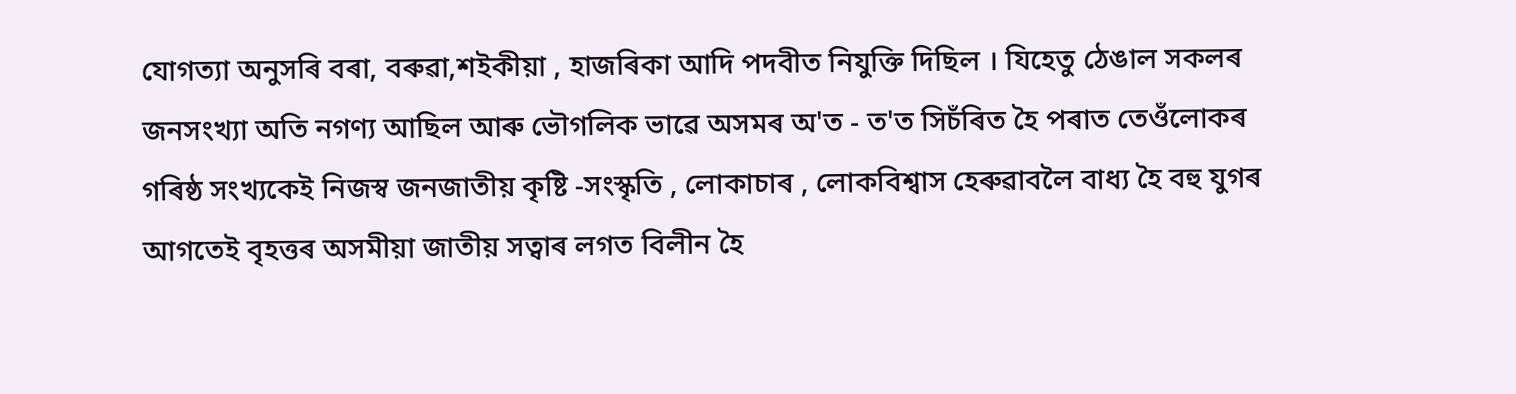যোগত্যা অনুসৰি বৰা, বৰুৱা,শইকীয়া , হাজৰিকা আদি পদবীত নিযুক্তি দিছিল । যিহেতু ঠেঙাল সকলৰ জনসংখ্যা অতি নগণ্য আছিল আৰু ভৌগলিক ভাৱে অসমৰ অ'ত - ত'ত সিচঁৰিত হৈ পৰাত তেওঁলোকৰ গৰিষ্ঠ সংখ্যকেই নিজস্ব জনজাতীয় কৃষ্টি -সংস্কৃতি , লোকাচাৰ , লোকবিশ্বাস হেৰুৱাবলৈ বাধ্য হৈ বহু যুগৰ আগতেই বৃহত্তৰ অসমীয়া জাতীয় সত্বাৰ লগত বিলীন হৈ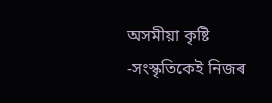অসমীয়া কৃষ্টি -সংস্কৃতিকেই নিজৰ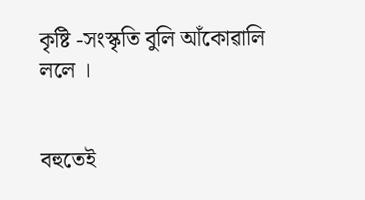কৃষ্টি -সংস্কৃতি বুলি আঁকোৱালি ললে ।


বহুতেই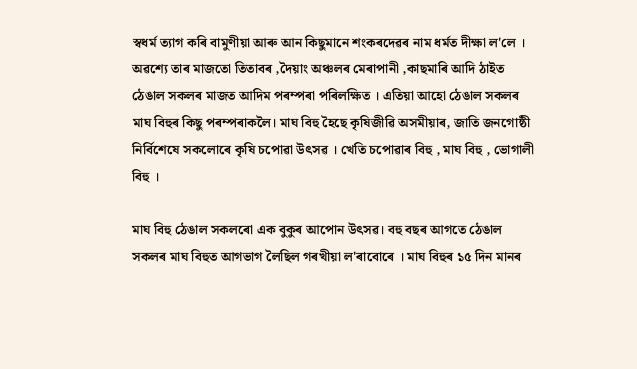স্বধৰ্ম ত্যাগ কৰি বামুণীয়া আৰু আন কিছুমানে শংকৰদেৱৰ নাম ধৰ্মত দীক্ষা ল'লে । অৱশ্যে তাৰ মাজতো তিতাবৰ ,দৈয়াং অঞ্চলৰ মেৰাপানী ,কাছমাৰি আদি ঠাইত ঠেঙাল সকলৰ মাজত আদিম পৰম্পৰা পৰিলক্ষিত । এতিয়া আহো ঠেঙাল সকলৰ মাঘ বিহুৰ কিছু পৰম্পৰাকলৈ। মাঘ বিহু হৈছে কৃষিজীৱি অসমীয়াৰ, জাতি জনগোষ্ঠী নিৰ্বিশেষে সকলোৰে কৃষি চপোৱা উৎসৱ । খেতি চপোৱাৰ বিহু , মাঘ বিহু , ভোগালী বিহু ।

মাঘ বিহু ঠেঙাল সকলৰো এক বুকুৰ আপোন উৎসৱ। বহু বছৰ আগতে ঠেঙাল সকলৰ মাঘ বিহুত আগভাগ লৈছিল গৰখীয়া ল'ৰাবোৰে । মাঘ বিহুৰ ১৫ দিন মানৰ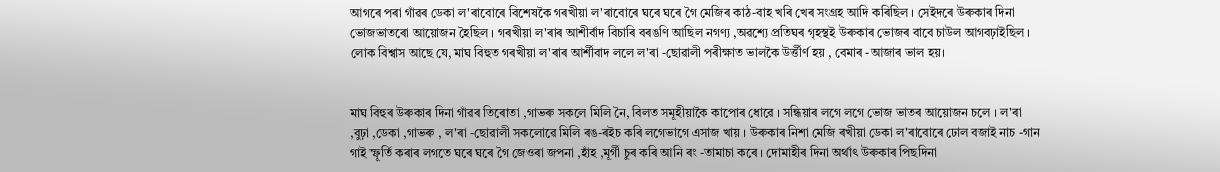আগৰে পৰা গাঁৱৰ ডেকা ল'ৰাবোৰে বিশেষকৈ গৰখীয়া ল'ৰাবোৰে ঘৰে ঘৰে গৈ মেজিৰ কাঠ-বাহ খৰি খেৰ সংগ্ৰহ আদি কৰিছিল । সেইদৰে উৰুকাৰ দিনা ভোজভাতৰো আয়োজন হৈছিল । গৰখীয়া ল'ৰাৰ আশীৰ্বাদ বিচাৰি বৰঙণি আছিল নগণ্য ,অৱশ্যে প্ৰতিঘৰ গৃহস্থই উৰুকাৰ ভোজৰ বাবে চাউল আগবঢ়াইছিল । লোক বিশ্বাস আছে যে, মাঘ বিহুত গৰখীয়া ল'ৰাৰ আৰ্শীবাদ ললে ল'ৰা -ছোৱালী পৰীক্ষাত ভালকৈ উৰ্ত্তীৰ্ণ হয় , বেমাৰ -আজাৰ ভাল হয়।


মাঘ বিহুৰ উৰুকাৰ দিনা গাঁৱৰ তিৰোতা ,গাভৰু সকলে মিলি নৈ, বিলত সমূহীয়াকৈ কাপোৰ ধোৱে । সন্ধিয়াৰ লগে লগে ভোজ ভাতৰ আয়োজন চলে । ল'ৰা ,বুঢ়া ,ডেকা ,গাভৰু , ল'ৰা -ছোৱালী সকলোৱে মিলি ৰঙ-ৰইচ কৰি লগেভাগে এসাজ খায় । উৰুকাৰ নিশা মেজি ৰখীয়া ডেকা ল'ৰাবোৰে ঢোল বজাই নাচ -গান গাই স্ফূৰ্তি কৰাৰ লগতে ঘৰে ঘৰে গৈ জেওৰা জপনা ,হাঁহ ,মূৰ্গী চুৰ কৰি আনি ৰং -তামাচা কৰে । দোমাহীৰ দিনা অৰ্থাৎ উৰুকাৰ পিছদিনা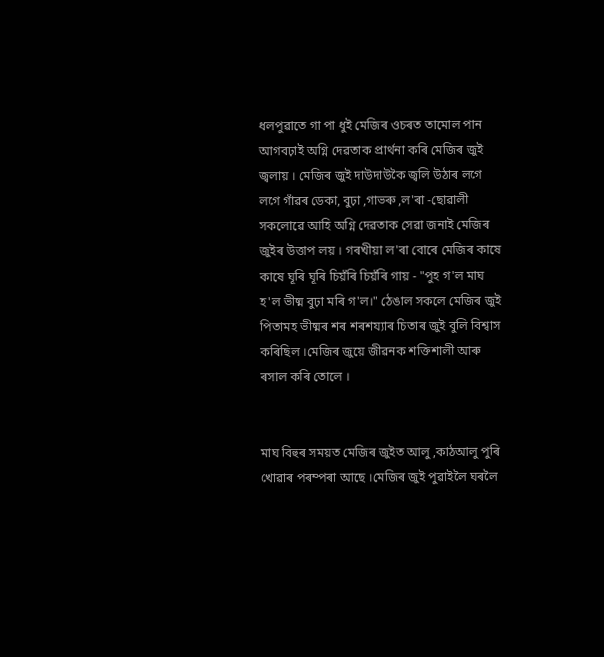ধলপুৱাতে গা পা ধুই মেজিৰ ওচৰত তামোল পান আগবঢ়াই অগ্নি দেৱতাক প্ৰাৰ্থনা কৰি মেজিৰ জুই জ্বলায় । মেজিৰ জুই দাউদাউকৈ জ্বলি উঠাৰ লগে লগে গাঁৱৰ ডেকা, বুঢ়া ,গাভৰু ,ল'ৰা -ছোৱালী সকলোৱে আহি অগ্নি দেৱতাক সেৱা জনাই মেজিৰ জুইৰ উত্তাপ লয় । গৰখীয়া ল'ৰা বোৰে মেজিৰ কাষে কাষে ঘূৰি ঘূৰি চিয়ঁৰি চিয়ঁৰি গায় - "পুহ গ'ল মাঘ হ'ল ভীষ্ম বুঢ়া মৰি গ'ল।" ঠেঙাল সকলে মেজিৰ জুই পিতামহ ভীষ্মৰ শৰ শৰশয্যাৰ চিতাৰ জুই বুলি বিশ্বাস কৰিছিল ।মেজিৰ জুয়ে জীৱনক শক্তিশালী আৰু ৰসাল কৰি তোলে ।


মাঘ বিহুৰ সময়ত মেজিৰ জুইত আলু ,কাঠআলু পুৰি খোৱাৰ পৰম্পৰা আছে ।মেজিৰ জুই পুৱাইলৈ ঘৰলৈ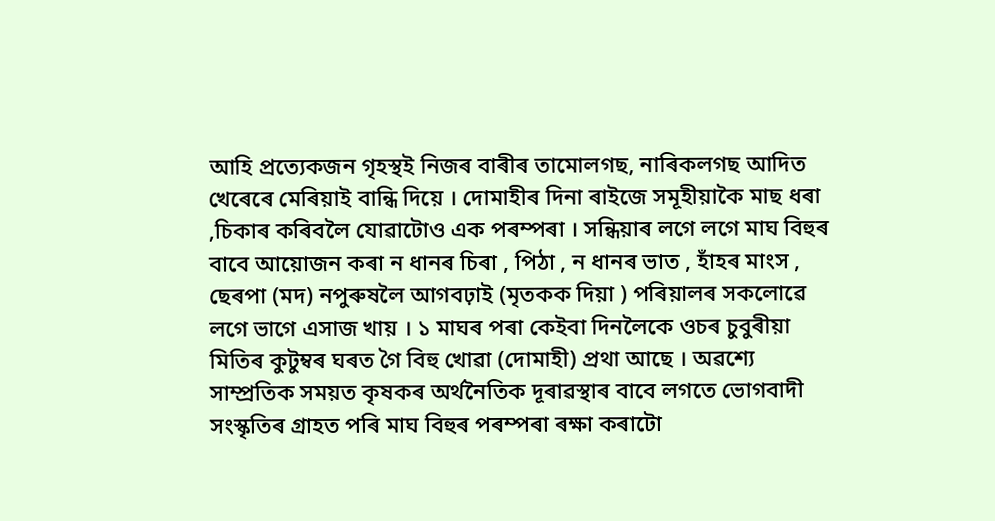আহি প্ৰত্যেকজন গৃহস্থই নিজৰ বাৰীৰ তামোলগছ, নাৰিকলগছ আদিত খেৰেৰে মেৰিয়াই বান্ধি দিয়ে । দোমাহীৰ দিনা ৰাইজে সমূহীয়াকৈ মাছ ধৰা ,চিকাৰ কৰিবলৈ যোৱাটোও এক পৰম্পৰা । সন্ধিয়াৰ লগে লগে মাঘ বিহুৰ বাবে আয়োজন কৰা ন ধানৰ চিৰা , পিঠা , ন ধানৰ ভাত , হাঁহৰ মাংস , ছেৰপা (মদ) নপুৰুষলৈ আগবঢ়াই (মৃতকক দিয়া ) পৰিয়ালৰ সকলোৱে লগে ভাগে এসাজ খায় । ১ মাঘৰ পৰা কেইবা দিনলৈকে ওচৰ চুবুৰীয়া মিতিৰ কুটুম্বৰ ঘৰত গৈ বিহু খোৱা (দোমাহী) প্ৰথা আছে । অৱশ্যে সাম্প্ৰতিক সময়ত কৃষকৰ অৰ্থনৈতিক দূৰাৱস্থাৰ বাবে লগতে ভোগবাদী সংস্কৃতিৰ গ্ৰাহত পৰি মাঘ বিহুৰ পৰম্পৰা ৰক্ষা কৰাটো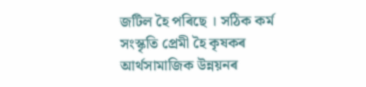জটিল হৈ পৰিছে । সঠিক কৰ্ম সংস্কৃতি প্ৰেমী হৈ কৃষকৰ আৰ্থসামাজিক উন্নয়নৰ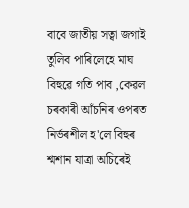বাবে জাতীয় সত্বা জগাই তুলিব পাৰিলেহে মাঘ বিহুৱে গতি পাব ,কেৱল চৰকাৰী আঁচনিৰ ওপৰত নিৰ্ভৰশীল হ'লে বিহুৰ শ্মশান যাত্ৰা অচিৰেই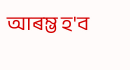আৰম্ভ হ'ব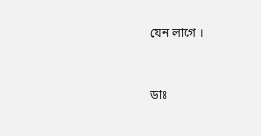যেন লাগে ।



ডাঃ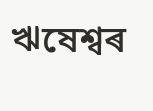ঋষেশ্বৰ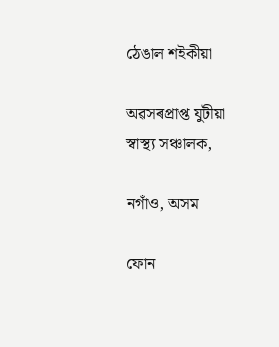ঠেঙাল শইকীয়া

অৱসৰপ্ৰাপ্ত যুটীয়া স্বাস্থ্য সঞ্চালক,

নগাঁও, অসম

ফোন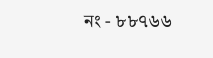নং - ৮৮৭৬৬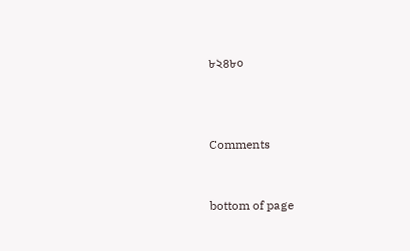৮২৪৮০



Comments


bottom of page